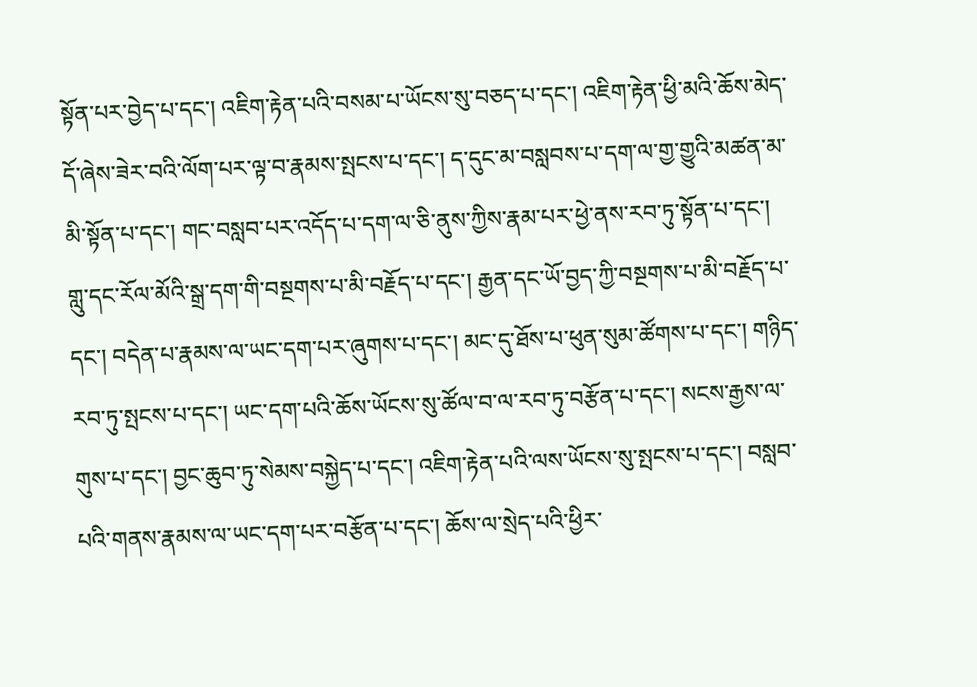སྟོན་པར་བྱེད་པ་དང་། འཇིག་རྟེན་པའི་བསམ་པ་ཡོངས་སུ་བཅད་པ་དང་། འཇིག་རྟེན་ཕྱི་མའི་ཆོས་མེད་དོ་ཞེས་ཟེར་བའི་ལོག་པར་ལྟ་བ་རྣམས་སྤངས་པ་དང་། ད་དུང་མ་བསླབས་པ་དག་ལ་གྱ་གྱུའི་མཚན་མ་མི་སྟོན་པ་དང་། གང་བསླབ་པར་འདོད་པ་དག་ལ་ཅི་ནུས་ཀྱིས་རྣམ་པར་ཕྱེ་ནས་རབ་ཏུ་སྟོན་པ་དང་། གླུ་དང་རོལ་མོའི་སྒྲ་དག་གི་བསྔགས་པ་མི་བརྗོད་པ་དང་། རྒྱན་དང་ཡོ་བྱད་ཀྱི་བསྔགས་པ་མི་བརྗོད་པ་དང་། བདེན་པ་རྣམས་ལ་ཡང་དག་པར་ཞུགས་པ་དང་། མང་དུ་ཐོས་པ་ཕུན་སུམ་ཚོགས་པ་དང་། གཉིད་རབ་ཏུ་སྤངས་པ་དང་། ཡང་དག་པའི་ཆོས་ཡོངས་སུ་ཚོལ་བ་ལ་རབ་ཏུ་བརྩོན་པ་དང་། སངས་རྒྱས་ལ་གུས་པ་དང་། བྱང་ཆུབ་ཏུ་སེམས་བསྐྱེད་པ་དང་། འཇིག་རྟེན་པའི་ལས་ཡོངས་སུ་སྤངས་པ་དང་། བསླབ་པའི་གནས་རྣམས་ལ་ཡང་དག་པར་བརྩོན་པ་དང་། ཆོས་ལ་སྲེད་པའི་ཕྱིར་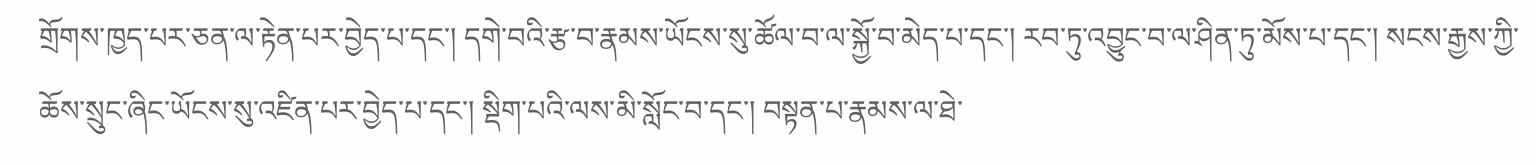གྲོགས་ཁྱད་པར་ཅན་ལ་རྟེན་པར་བྱེད་པ་དང་། དགེ་བའི་རྩ་བ་རྣམས་ཡོངས་སུ་ཚོལ་བ་ལ་སྐྱོ་བ་མེད་པ་དང་། རབ་ཏུ་འབྱུང་བ་ལ་ཤིན་ཏུ་མོས་པ་དང་། སངས་རྒྱས་ཀྱི་ཆོས་སྲུང་ཞིང་ཡོངས་སུ་འཛིན་པར་བྱེད་པ་དང་། སྡིག་པའི་ལས་མི་སློང་བ་དང་། བསྟན་པ་རྣམས་ལ་ཐེ་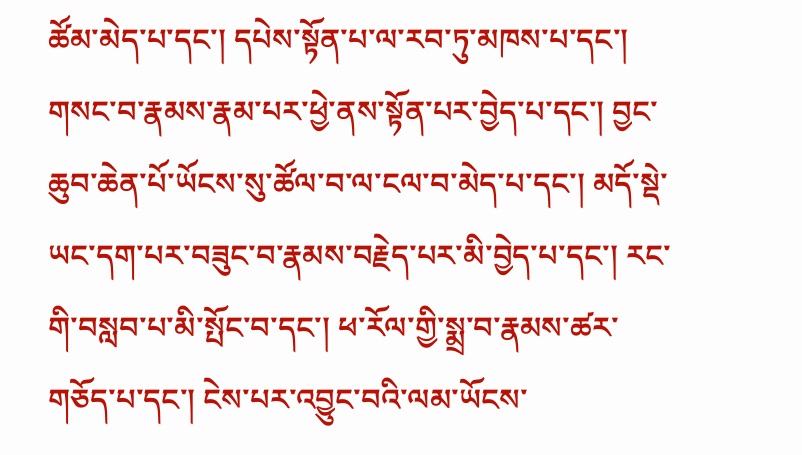ཚོམ་མེད་པ་དང་། དཔེས་སྟོན་པ་ལ་རབ་ཏུ་མཁས་པ་དང་། གསང་བ་རྣམས་རྣམ་པར་ཕྱེ་ནས་སྟོན་པར་བྱེད་པ་དང་། བྱང་ཆུབ་ཆེན་པོ་ཡོངས་སུ་ཚོལ་བ་ལ་ངལ་བ་མེད་པ་དང་། མདོ་སྡེ་ཡང་དག་པར་བཟུང་བ་རྣམས་བརྗེད་པར་མི་བྱེད་པ་དང་། རང་གི་བསླབ་པ་མི་སྤོང་བ་དང་། ཕ་རོལ་གྱི་སྨྲ་བ་རྣམས་ཚར་གཅོད་པ་དང་། ངེས་པར་འབྱུང་བའི་ལམ་ཡོངས་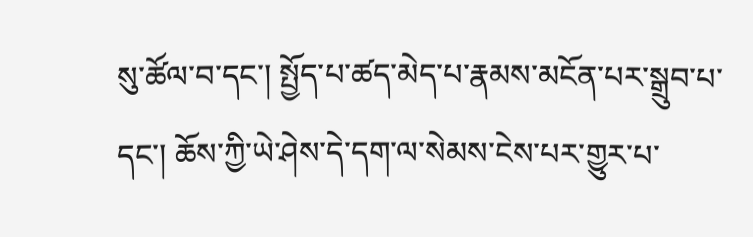སུ་ཚོལ་བ་དང་། སྤྱོད་པ་ཚད་མེད་པ་རྣམས་མངོན་པར་སྒྲུབ་པ་དང་། ཆོས་ཀྱི་ཡེ་ཤེས་དེ་དག་ལ་སེམས་ངེས་པར་གྱུར་པ་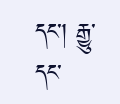དང་། རྒྱུ་དང་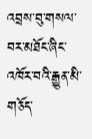འབྲས་བུ་གསལ་བར་མཐོང་ཞིང་འཁོར་བའི་རྒྱུན་མི་གཅོད་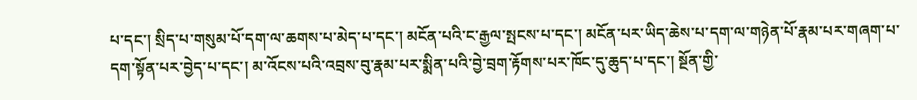པ་དང་། སྲིད་པ་གསུམ་པོ་དག་ལ་ཆགས་པ་མེད་པ་དང་། མངོན་པའི་ང་རྒྱལ་སྤངས་པ་དང་། མངོན་པར་ཡིད་ཆེས་པ་དག་ལ་གཉེན་པོ་རྣམ་པར་གཞག་པ་དག་སྟོན་པར་བྱེད་པ་དང་། མ་འོངས་པའི་འབྲས་བུ་རྣམ་པར་སྨིན་པའི་བྱེ་བྲག་རྟོགས་པར་ཁོང་དུ་ཆུད་པ་དང་། སྔོན་གྱི་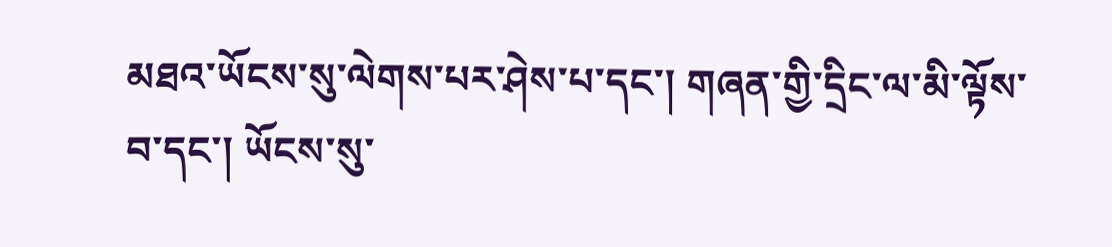མཐའ་ཡོངས་སུ་ལེགས་པར་ཤེས་པ་དང་། གཞན་གྱི་དྲིང་ལ་མི་ལྟོས་བ་དང་། ཡོངས་སུ་